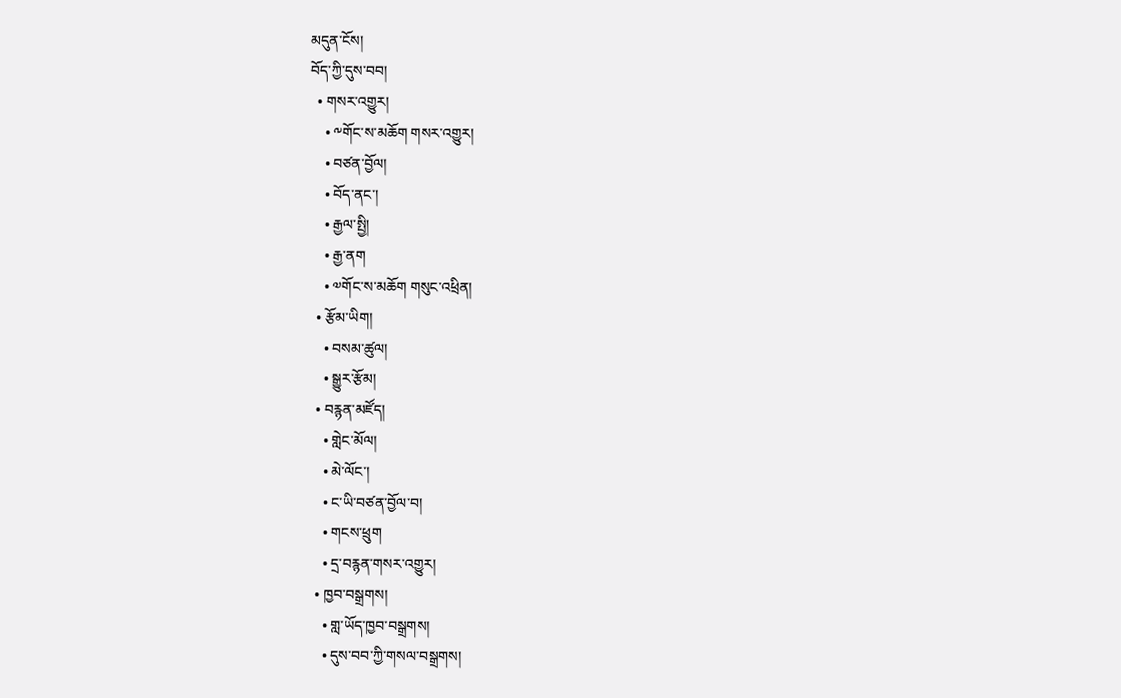མདུན་ངོས།
བོད་ཀྱི་དུས་བབ།
  • གསར་འགྱུར།
    • ༸གོང་ས་མཆོག གསར་འགྱུར།
    • བཙན་བྱོལ།
    • བོད་ནང་།
    • རྒྱལ་སྤྱི།
    • རྒྱ་ནག
    • ༧གོང་ས་མཆོག གསུང་འཕྲིན།
  • རྩོམ་ཡིག།
    • བསམ་ཚུལ།
    • སྒྱུར་རྩོམ།
  • བརྙན་མཛོད།
    • གླེང་མོལ།
    • མེ་ལོང་།
    • ང་ཡི་བཙན་བྱོལ་བ།
    • གངས་ཕྲུག
    • དྲ་བརྙན་གསར་འགྱུར།
  • ཁྱབ་བསྒྲགས།
    • གླ་ཡོད་ཁྱབ་བསྒྲགས།
    • དུས་བབ་ཀྱི་གསལ་བསྒྲགས།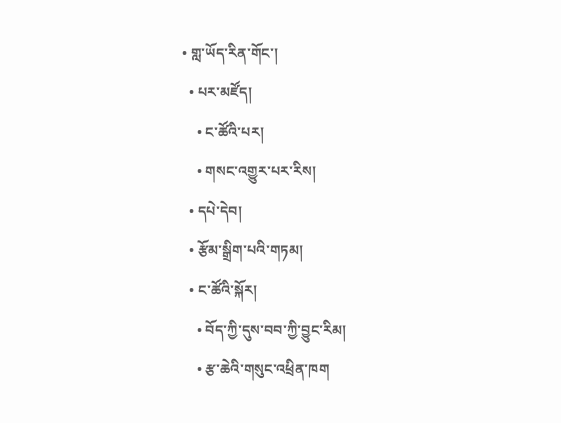• གླ་ཡོད་རིན་གོང་།
  • པར་མཛོད།
    • ང་ཚོའི་པར།
    • གསང་འགྱུར་པར་རིས།
  • དཔེ་དེབ།
  • རྩོམ་སྒྲིག་པའི་གཏམ།
  • ང་ཚོའི་སྐོར།
    • བོད་ཀྱི་དུས་བབ་ཀྱི་བྱུང་རིམ།
    • རྩ་ཆེའི་གསུང་འཕྲིན་ཁག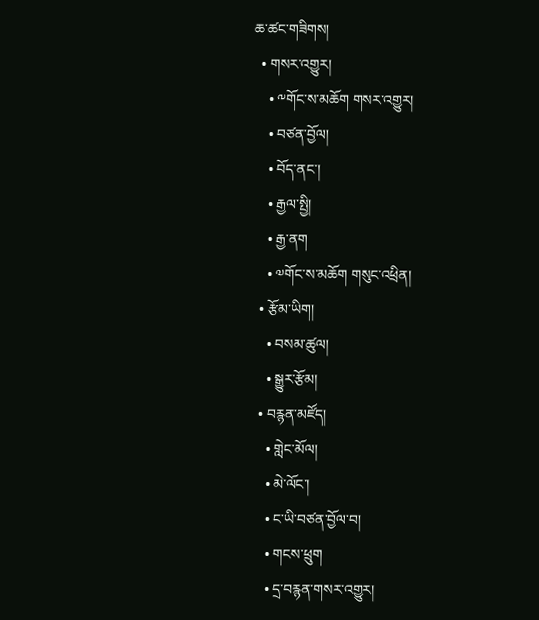ཆ་ཚང་གཟིགས།
  • གསར་འགྱུར།
    • ༸གོང་ས་མཆོག གསར་འགྱུར།
    • བཙན་བྱོལ།
    • བོད་ནང་།
    • རྒྱལ་སྤྱི།
    • རྒྱ་ནག
    • ༧གོང་ས་མཆོག གསུང་འཕྲིན།
  • རྩོམ་ཡིག།
    • བསམ་ཚུལ།
    • སྒྱུར་རྩོམ།
  • བརྙན་མཛོད།
    • གླེང་མོལ།
    • མེ་ལོང་།
    • ང་ཡི་བཙན་བྱོལ་བ།
    • གངས་ཕྲུག
    • དྲ་བརྙན་གསར་འགྱུར།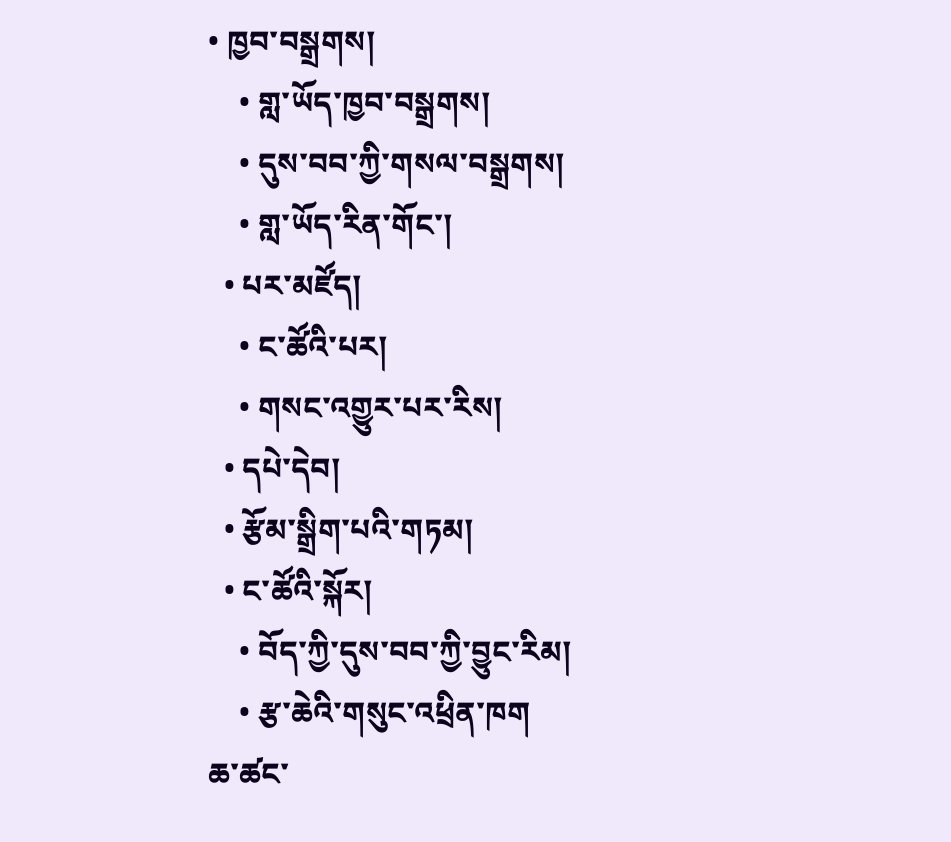• ཁྱབ་བསྒྲགས།
    • གླ་ཡོད་ཁྱབ་བསྒྲགས།
    • དུས་བབ་ཀྱི་གསལ་བསྒྲགས།
    • གླ་ཡོད་རིན་གོང་།
  • པར་མཛོད།
    • ང་ཚོའི་པར།
    • གསང་འགྱུར་པར་རིས།
  • དཔེ་དེབ།
  • རྩོམ་སྒྲིག་པའི་གཏམ།
  • ང་ཚོའི་སྐོར།
    • བོད་ཀྱི་དུས་བབ་ཀྱི་བྱུང་རིམ།
    • རྩ་ཆེའི་གསུང་འཕྲིན་ཁག
ཆ་ཚང་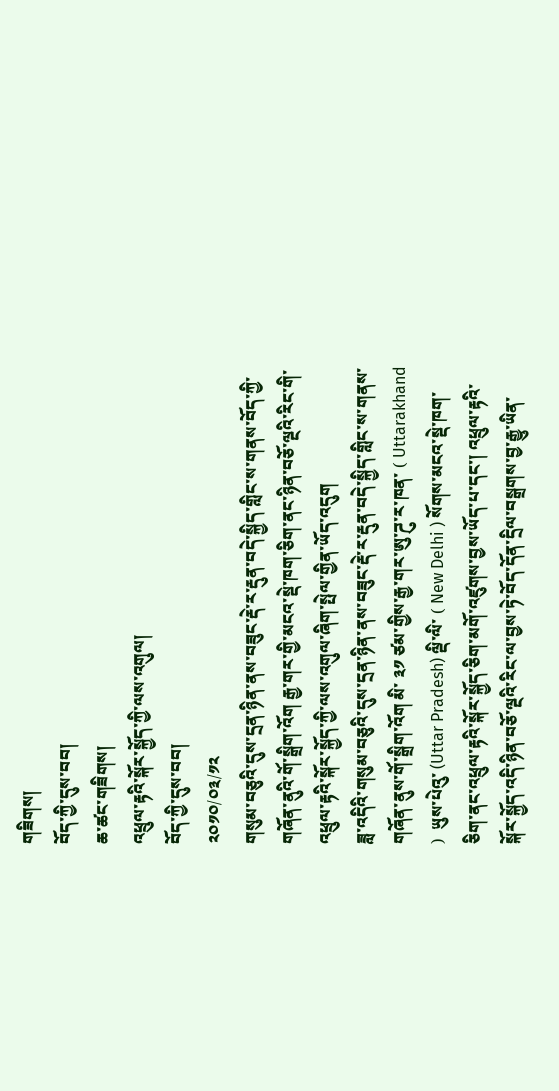གཟིགས།
བོད་ཀྱི་དུས་བབ།
ཆ་ཚང་གཟིགས།
འཕྲུལ་རྟའི་སྐོར་སྐྱོད་ཀྱི་ལས་འགུལ།
བོད་ཀྱི་དུས་བབ།
༢༠༡༠/༠༣/༡༢
གསུམ་བཅུའི་དུས་དྲན་ཉིན་ནས་བཟུང་རྡེ་ར་རྡུན་བདེ་སྐྱིད་གླིང་ས་གནས་བོད་ཀྱི་གཞོན་ནུའི་གོ་སྒྲིག་འོག རྒྱ་གར་གྱི་མངའ་སྡེ་ཁག་ཅིག་ནང་ཉིན་བཅོ་ལྔའི་རིང་གི་འཕྲུལ་རྟའི་སྐོར་སྐྱོད་ཀྱི་ལས་འགུལ་ཞིག་སྤེལ་གྱིན་ཡོད་འདུག
ཟླ་འདིའི་གསུམ་བཅུའི་དུས་དྲན་ཉིན་ནས་བཟུང་རྡེ་ར་རྡུན་བདེ་སྐྱིད་གླིང་ས་གནས་གཞོན་ནུས་གོ་སྒྲིག་འོག མི་ ༣༡ ཙམ་གྱིས་རྒྱ་གར་ཨུ་ཌུ་ར་ཁན་ ( Uttarakhand )  ཡུས་པེའུ་ (Uttar Pradesh) ལྡི་ལི་ ( New Delhi ) སོགས་མངའ་སྡེ་ཁག་ཅིག་ནང་འཕྲུལ་རྟའི་སྐོར་སྐྱོད་ཅིག་མགོ་འཛུགས་བྱས་ཡོད་པ་དང་། འཕྲུལ་རྟའི་སྐོར་སྐྱོད་འདི་ཉིན་བཅོ་ལྔའི་རིང་ལ་བྱས་ཏེ་བོད་དོན་དྲིལ་བསྒྲགས་བྱ་རྒྱུ་ཡིན་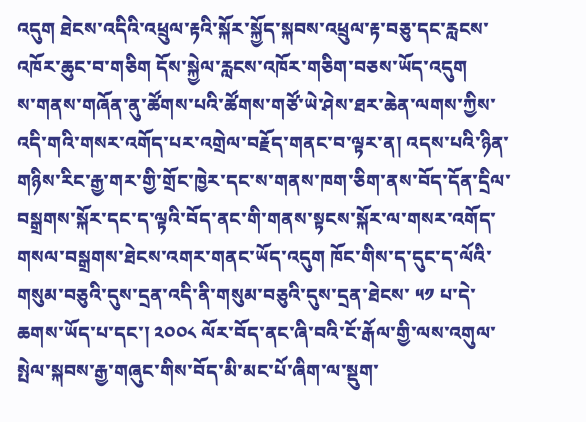འདུག ཐེངས་འདིའི་འཕྲུལ་རྟའི་སྐོར་སྐྱོད་སྐབས་འཕྲུལ་རྟ་བཅུ་དང་རླངས་འཁོར་ཆུང་བ་གཅིག དོས་སྐྱེལ་རླངས་འཁོར་གཅིག་བཅས་ཡོད་འདུག
ས་གནས་གཞོན་ནུ་ཚོགས་པའི་ཚོགས་གཙོ་ཡེ་ཤེས་ཐར་ཆེན་ལགས་ཀྱིས་འདི་གའི་གསར་འགོད་པར་འགྲེལ་བརྗོད་གནང་བ་ལྟར་ན། འདས་པའི་ཉིན་གཉིས་རིང་རྒྱ་གར་གྱི་གྲོང་ཁྱེར་དང་ས་གནས་ཁག་ཅིག་ནས་བོད་དོན་དྲིལ་བསྒྲགས་སྐོར་དང་ད་ལྟའི་བོད་ནང་གི་གནས་སྟངས་སྐོར་ལ་གསར་འགོད་གསལ་བསྒྲགས་ཐེངས་འགར་གནང་ཡོད་འདུག ཁོང་གིས་ད་དུང་ད་ལོའི་གསུམ་བཅུའི་དུས་དྲན་འདི་ནི་གསུམ་བཅུའི་དུས་དྲན་ཐེངས་ ༥༡ པ་དེ་ཆགས་ཡོད་པ་དང་། ༢༠༠༨ ལོར་བོད་ནང་ཞི་བའི་ངོ་རྒོལ་གྱི་ལས་འགུལ་སྤེལ་སྐབས་རྒྱ་གཞུང་གིས་བོད་མི་མང་པོ་ཞིག་ལ་སྡུག་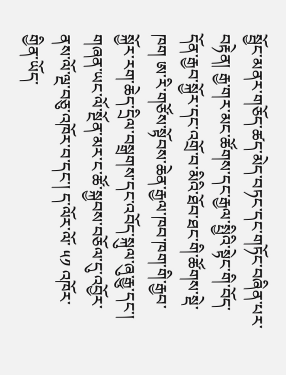སྦྱོང་མནར་གཅོད་ཚད་མེད་བཏང་དང་གཏོང་བཞིན་པར་བརྟེན། རྒྱ་གར་མང་ཚོགས་དང་རྒྱལ་སྤྱིའི་སྟེང་གི་བོད་དོན་རྒྱབ་སྐྱོར་དང་འགྲོ་བ་མིའི་ཐོབ་ཐང་གི་ཚོགས་སྡེ་ཁག ཨ་རི་གཙོས་སྟོབས་ཆེན་རྒྱལ་ཁབ་ཁག་གི་རྒྱབ་སྐྱོར་རག་ཆེད་དྲིལ་བསྒྲགས་དང་འབོད་སྐུལ་ཞུ་རྒྱུ་དང་། གཞན་ཡང་ལོ་སྔོན་མར་ང་ཚོ་སྐྱབས་བཅོལ་དུ་འབྱོར་ནས་ལོ་ལྔ་བཅུ་འཁོར་བ་དང་། ད་ལོར་ལོ་ ༥༡ འཁོར་གྱིན་ཡོད་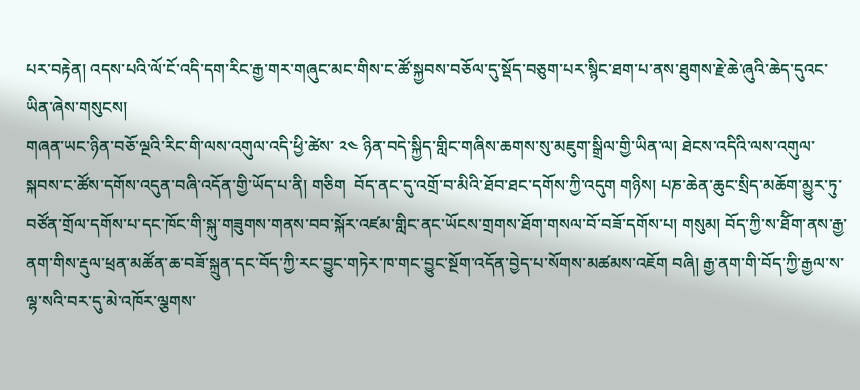པར་བརྟེན། འདས་པའི་ལོ་ངོ་འདི་དག་རིང་རྒྱ་གར་གཞུང་མང་གིས་ང་ཚོ་སྐྱབས་བཅོལ་དུ་སྡོད་བཅུག་པར་སྙིང་ཐག་པ་ནས་ཐུགས་རྗེ་ཆེ་ཞུའི་ཆེད་དུའང་ཡིན་ཞེས་གསུངས།
གཞན་ཡང་ཉིན་བཅོ་ལྔའི་རིང་གི་ལས་འགུལ་འདི་ཕྱི་ཚེས་ ༢༤ ཉིན་བདེ་སྐྱིད་གླིང་གཞིས་ཆགས་སུ་མཇུག་སྒྲིལ་གྱི་ཡིན་ལ། ཐེངས་འདིའི་ལས་འགུལ་སྐབས་ང་ཚོས་དགོས་འདུན་བཞི་འདོན་གྱི་ཡོད་པ་ནི། གཅིག  བོད་ནང་དུ་འགྲོ་བ་མིའི་ཐོབ་ཐང་དགོས་ཀྱི་འདུག གཉིས། པཎ་ཆེན་ཆུང་སྲིད་མཆོག་མྱུར་ཏུ་བཙོན་གྲོལ་དགོས་པ་དང་ཁོང་གི་སྐུ་གཟུགས་གནས་བབ་སྐོར་འཛམ་གླིང་ནང་ཡོངས་གྲགས་ཐོག་གསལ་བོ་བཟོ་དགོས་པ། གསུམ། བོད་ཀྱི་ས་ཐོིག་ནས་རྒྱ་ནག་གིས་རྡུལ་ཕྲན་མཚོན་ཆ་བཟོ་སྐྲུན་དང་བོད་ཀྱི་རང་བྱུང་གཏེར་ཁ་གང་བྱུང་སྔོག་འདོན་བྱེད་པ་སོགས་མཚམས་འཇོག བཞི། རྒྱ་ནག་གི་བོད་ཀྱི་རྒྱལ་ས་ལྷ་སའི་བར་དུ་མེ་འཁོར་ལྕགས་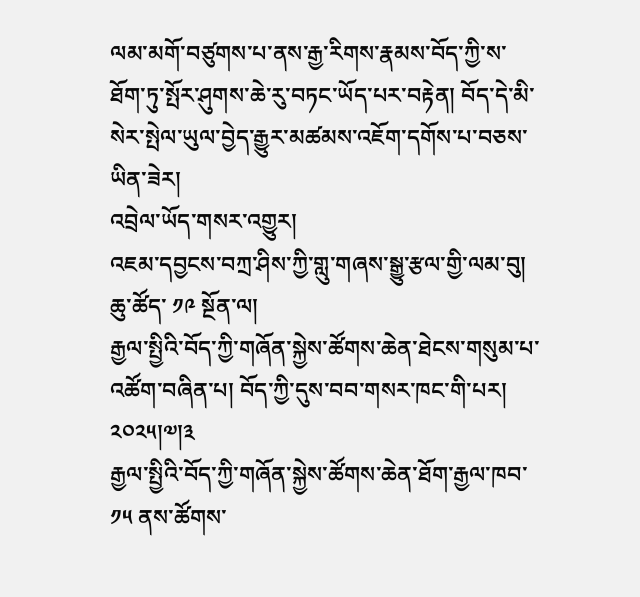ལམ་མགོ་བཙུགས་པ་ནས་རྒྱ་རིགས་རྣམས་བོད་ཀྱི་ས་ཐོག་ཏུ་སྤོར་ཤུགས་ཆེ་རུ་བཏང་ཡོད་པར་བརྟེན། བོད་དེ་མི་སེར་སྤེལ་ཡུལ་བྱེད་རྒྱུར་མཚམས་འཇོག་དགོས་པ་བཅས་ཡིན་ཟེར།
འབྲེལ་ཡོད་གསར་འགྱུར།
འཇམ་དབྱངས་བཀྲ་ཤིས་ཀྱི་གླུ་གཞས་སྒྱུ་རྩལ་གྱི་ལམ་བུ།
ཆུ་ཚོད་ ༡༩ སྔོན་ལ།
རྒྱལ་སྤྱིའི་བོད་ཀྱི་གཞོན་སྐྱེས་ཚོགས་ཆེན་ཐེངས་གསུམ་པ་འཚོག་བཞིན་པ། བོད་ཀྱི་དུས་བབ་གསར་ཁང་གི་པར། ༢༠༢༥།༧།༣
རྒྱལ་སྤྱིའི་བོད་ཀྱི་གཞོན་སྐྱེས་ཚོགས་ཆེན་ཐོག་རྒྱལ་ཁབ་ ༡༥ ནས་ཚོགས་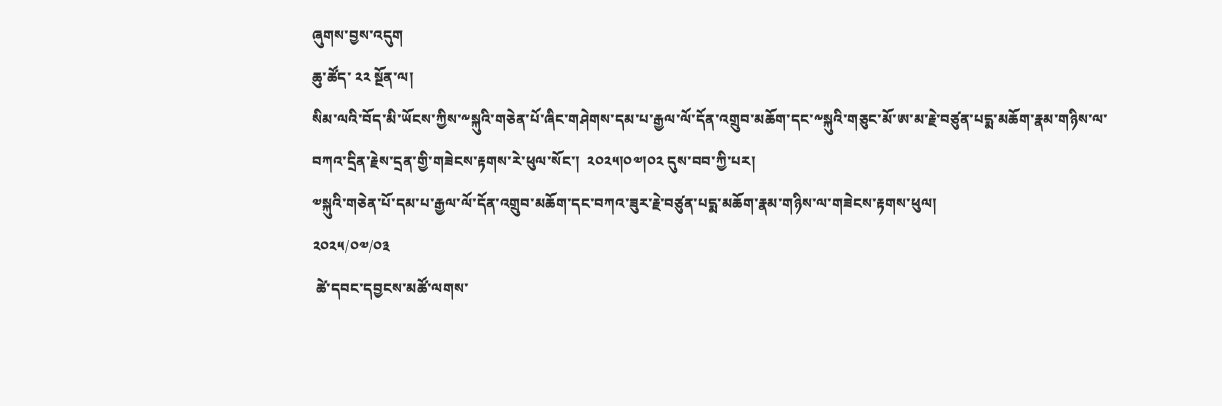ཞུགས་བྱས་འདུག
ཆུ་ཚོད་ ༢༢ སྔོན་ལ།
སིམ་ལའི་བོད་མི་ཡོངས་ཀྱིས་༸སྐུའི་གཅེན་པོ་ཞིང་གཤེགས་དམ་པ་རྒྱལ་ལོ་དོན་འགྲུབ་མཆོག་དང་༸སྐུའི་གཅུང་མོ་ཨ་མ་རྗེ་བཙུན་པདྨ་མཆོག་རྣམ་གཉིས་ལ་བཀའ་དྲིན་རྗེས་དྲན་གྱི་གཟེངས་རྟགས་རེ་ཕུལ་སོང་།  ༢༠༢༥།༠༧།༠༢ དུས་བབ་ཀྱི་པར།
༧སྐུའི་གཅེན་པོ་དམ་པ་རྒྱལ་ལོ་དོན་འགྲུབ་མཆོག་དང་བཀའ་ཟུར་རྗེ་བཙུན་པདྨ་མཆོག་རྣམ་གཉིས་ལ་གཟེངས་རྟགས་ཕུལ།
༢༠༢༥/༠༧/༠༣
 ཚེ་དབང་དབྱངས་མཚོ་ལགས་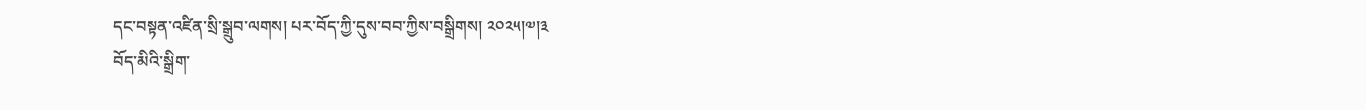དང་བསྟན་འཛིན་སྲི་སྒྲུབ་ལགས། པར་བོད་ཀྱི་དུས་བབ་ཀྱིས་བསྒྲིགས། ༢༠༢༥།༧།༣
བོད་མིའི་སྒྲིག་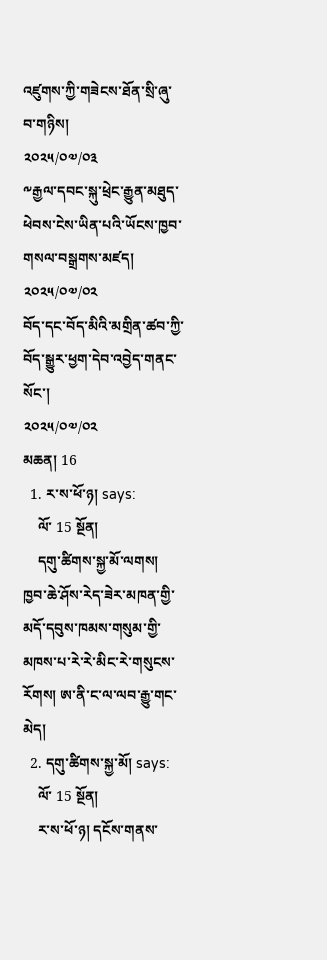འཛུགས་ཀྱི་གཟེངས་ཐོན་སྲི་ཞུ་བ་གཉིས།
༢༠༢༥/༠༧/༠༣
༸རྒྱལ་དབང་སྐུ་ཕྲེང་རྒྱུན་མཐུད་ཕེབས་ངེས་ཡིན་པའི་ཡོངས་ཁྱབ་གསལ་བསྒྲགས་མཛད།
༢༠༢༥/༠༧/༠༢
བོད་དང་བོད་མིའི་མགྲིན་ཚབ་ཀྱི་བོད་སྒྱུར་ཕྱག་དེབ་འབྱེད་གནང་སོང་།
༢༠༢༥/༠༧/༠༢
མཆན། 16
  1. ར་ས་ཕོ་ཉ། says:
    ལོ་ 15 སྔོན།
    དགུ་ཚིགས་སྐྱ་མོ་ལགས། ཁྱབ་ཆེ་ཤོས་རེད་ཟེར་མཁན་གྱི་མདོ་དབུས་ཁམས་གསུམ་གྱི་མཁས་པ་རེ་རེ་མིང་རེ་གསུངས་རོགས། ཨ་ནི་ང་ལ་ལབ་རྒྱུ་གང་མེད།
  2. དགུ་ཚིགས་སྐྱ་མོ། says:
    ལོ་ 15 སྔོན།
    ར་ས་ཕོ་ཉ། དངོས་གནས་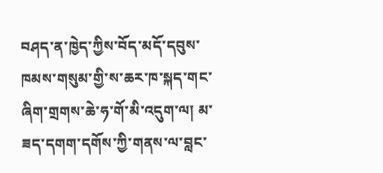བཤད་ན་ཁྱེད་ཀྱིས་བོད་མདོ་དབུས་ཁམས་གསུམ་གྱི་ས་ཆར་ཁ་སྐད་གང་ཞིག་གྲགས་ཆེ་ཧ་གོ་མི་འདུག་ལ། མ་ཟད་དགག་དགོས་ཀྱི་གནས་ལ་བླང་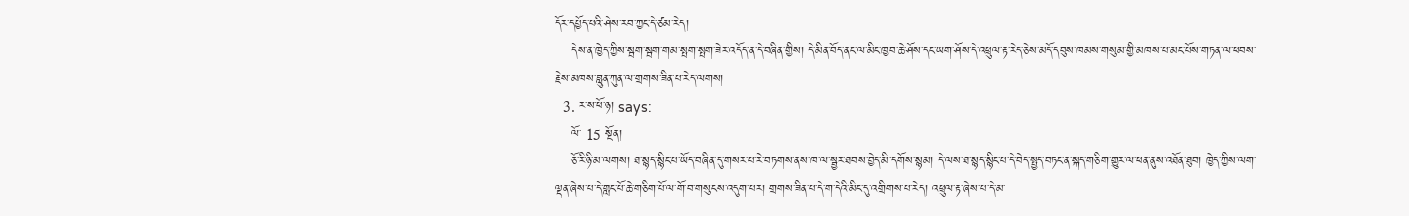དོར་དཔྱོད་པའི་ཤེས་རབ་ཀྱང་དེ་ཙམ་རེད།
    དེས་ན་ཁྱེད་ཀྱིས་སྦག་སྦག་གམ་སྤག་སྤག་ཟེར་འདོད་ན་དེ་བཞིན་གྱིས། དེ་མིན་བོད་ནང་ལ་མིང་ཁྱབ་ཆེ་ཤོས་དང་ཡག་ཤོས་དེ་འཕྲུལ་རྟ་རེད་ཅེས་མདོ་དབུས་ཁམས་གསུམ་གྱི་མཁས་པ་མང་པོས་གཏན་ལ་ཕབས་རྗེས་མཁས་བླུན་ཀུན་ལ་གྲགས་ཟིན་པ་རེད་ལགས།
  3. ར་ས་ཕོ་ཉ། says:
    ལོ་ 15 སྔོན།
    ཅོ་རི་ཉི་མ་ལགས། ཐ་སྙད་སྙིང་པ་ཡོད་བཞིན་དུ་གསར་པ་རེ་བཏགས་ནས་ཁ་ལ་སྦྱར་ཐབས་བྱེད་མི་དགོས་སྙམ། དེ་ལས་ཐ་སྙད་སྙིང་པ་དེ་བེད་སྤྱད་བཏང་ན་སྐད་གཅིག་གྱུར་ལ་ཕན་ནུས་འཐོན་ཐུབ། ཁྱེད་ཀྱིས་ལག་ལྡན་ཞེས་པ་དེ་གླང་པོ་ཆེ་གཅིག་པོ་ལ་གོ་བ་གསུངས་འདུག་པར། གྲགས་ཟིན་པ་དེ་ག་དེའི་མིང་དུ་འགྲིགས་པ་རེད། འཕྲུལ་རྟ་ཞེས་པ་དེ་མ་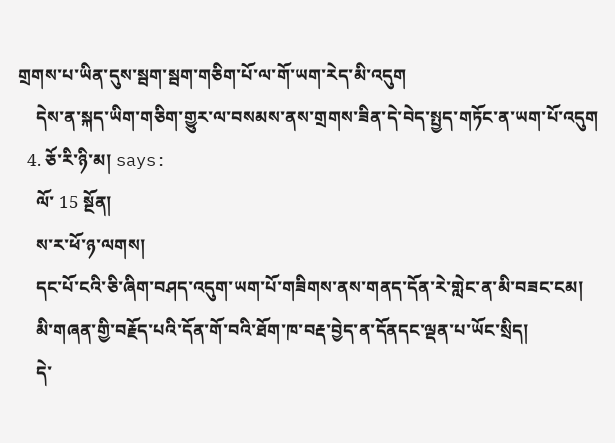གྲགས་པ་ཡིན་དུས་སྦག་སྦག་གཅིག་པོ་ལ་གོ་ཡག་རེད་མི་འདུག
    དེས་ན་སྐད་ཡིག་གཅིག་གྱུར་ལ་བསམས་ནས་གྲགས་ཟིན་དེ་བེད་སྤྱད་གཏོང་ན་ཡག་པོ་འདུག
  4. ཅོ་རི་ཉི་མ། says:
    ལོ་ 15 སྔོན།
    ས་ར་ཕོ་ཉ་ལགས།
    དང་པོ་ངའི་ཅི་ཞིག་བཤད་འདུག་ཡག་པོ་གཟིགས་ནས་གནད་དོན་རེ་གླེང་ན་མི་བཟང་ངམ།
    མི་གཞན་གྱི་བརྗོད་པའི་དོན་གོ་བའི་ཐོག་ཁ་བརྡ་བྱེད་ན་དོནདང་ལྡན་པ་ཡོང་སྲིད།
    དེ་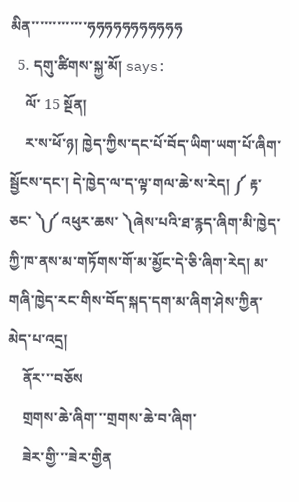མིན་་་་་་་་་་་་་ཧཧཧཧཧཧཧཧཧཧཧ
  5. དགུ་ཚིགས་སྐྱ་མོ། says:
    ལོ་ 15 སྔོན།
    ར་ས་ཕོ་ཉ། ཁྱེད་ཀྱིས་དང་པོ་བོད་ཡིག་ཡག་པོ་ཞིག་སྦྱོངས་དང་། དེ་ཁྱེད་ལ་ད་ལྟ་གལ་ཆེ་ས་རེད། ༼ རྟ་ཅང་ ༽༼ འཕུར་ཆས་ ༽ཞེས་པའི་ཐ་རྙད་ཞིག་མི་ཁྱེད་ཀྱི་ཁ་ནས་མ་གཏོགས་གོ་མ་མྱོང་དེ་ཅི་ཞིག་རེད། མ་གཞི་ཁྱེད་རང་གིས་བོད་སྐད་དག་མ་ཞིག་ཤེས་ཀྱིན་མེད་པ་འདྲ།
    ནོར་་་བཅོས
    གྲགས་ཆེ་ཞིག་་་གྲགས་ཆེ་བ་ཞིག་
    ཟེར་གྱི་་་ཟེར་གྱིན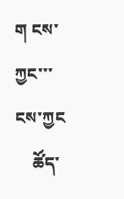ག ངས་ཀྱང་་་ངས་ཀྱང
    ཚོད་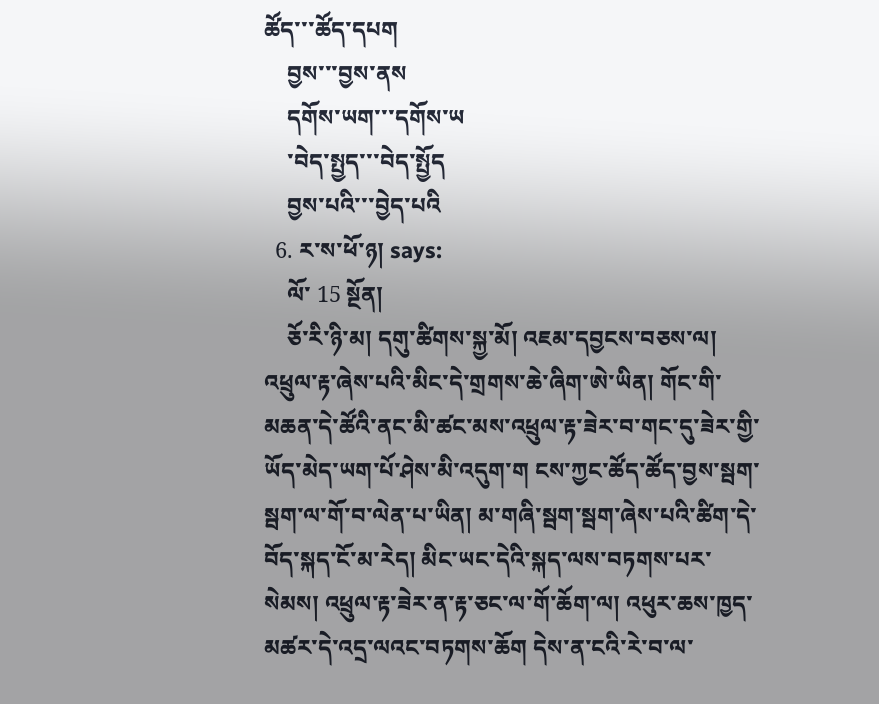ཚོད་་་ཚོད་དཔག
    བྱས་་་བྱས་ནས
    དགོས་ཡག་་་དགོས་ཡ
    ་བེད་སྤྱད་་་བེད་སྤྱོད
    བྱས་པའི་་་བྱེད་པའི
  6. ར་ས་ཕོ་ཉ། says:
    ལོ་ 15 སྔོན།
    ཅོ་རི་ཉི་མ། དགུ་ཚིགས་སྐྱ་མོ། འཇམ་དབྱངས་བཅས་ལ། འཕྲུལ་རྟ་ཞེས་པའི་མིང་དེ་གྲགས་ཆེ་ཞིག་ཨེ་ཡིན། གོང་གི་མཆན་དེ་ཚོའི་ནང་མི་ཚང་མས་འཕྲུལ་རྟ་ཟེར་བ་གང་དུ་ཟེར་གྱི་ཡོད་མེད་ཡག་པོ་ཤེས་མི་འདུག་ག ངས་ཀྱང་ཚོད་ཚོད་བྱས་སྦག་སྦག་ལ་གོ་བ་ལེན་པ་ཡིན། མ་གཞི་སྦག་སྦག་ཞེས་པའི་ཚིག་དེ་བོད་སྐད་ངོ་མ་རེད། མིང་ཡང་དེའི་སྐད་ལས་བཏགས་པར་སེམས། འཕྲུལ་རྟ་ཟེར་ན་རྟ་ཅང་ལ་གོ་ཆོག་ལ། འཕུར་ཆས་ཁྱད་མཚར་དེ་འདྲ་ལའང་བཏགས་ཆོག དེས་ན་ངའི་རེ་བ་ལ་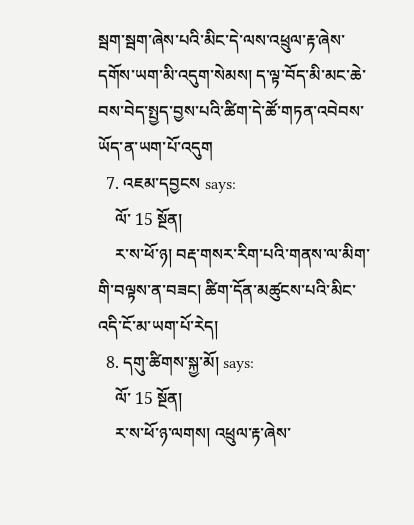སྦག་སྦག་ཞེས་པའི་མིང་དེ་ལས་འཕྲུལ་རྟ་ཞེས་དགོས་ཡག་མི་འདུག་སེམས། ད་ལྟ་བོད་མི་མང་ཆེ་བས་བེད་སྤྱད་བྱས་པའི་ཚིག་དེ་ཚོ་གཏན་འབེབས་ཡོད་ན་ཡག་པོ་འདུག
  7. འཇམ་དབྱངས says:
    ལོ་ 15 སྔོན།
    ར་ས་ཕོ་ཉ། བརྡ་གསར་རིག་པའི་གནས་ལ་མིག་གི་བལྟས་ན་བཟང། ཚིག་དོན་མཚུངས་པའི་མིང་འདི་ངོ་མ་ཡག་པོ་རེད།
  8. དགུ་ཚིགས་སྐྱ་མོ། says:
    ལོ་ 15 སྔོན།
    ར་ས་ཕོ་ཉ་ལགས། འཕྲུལ་རྟ་ཞེས་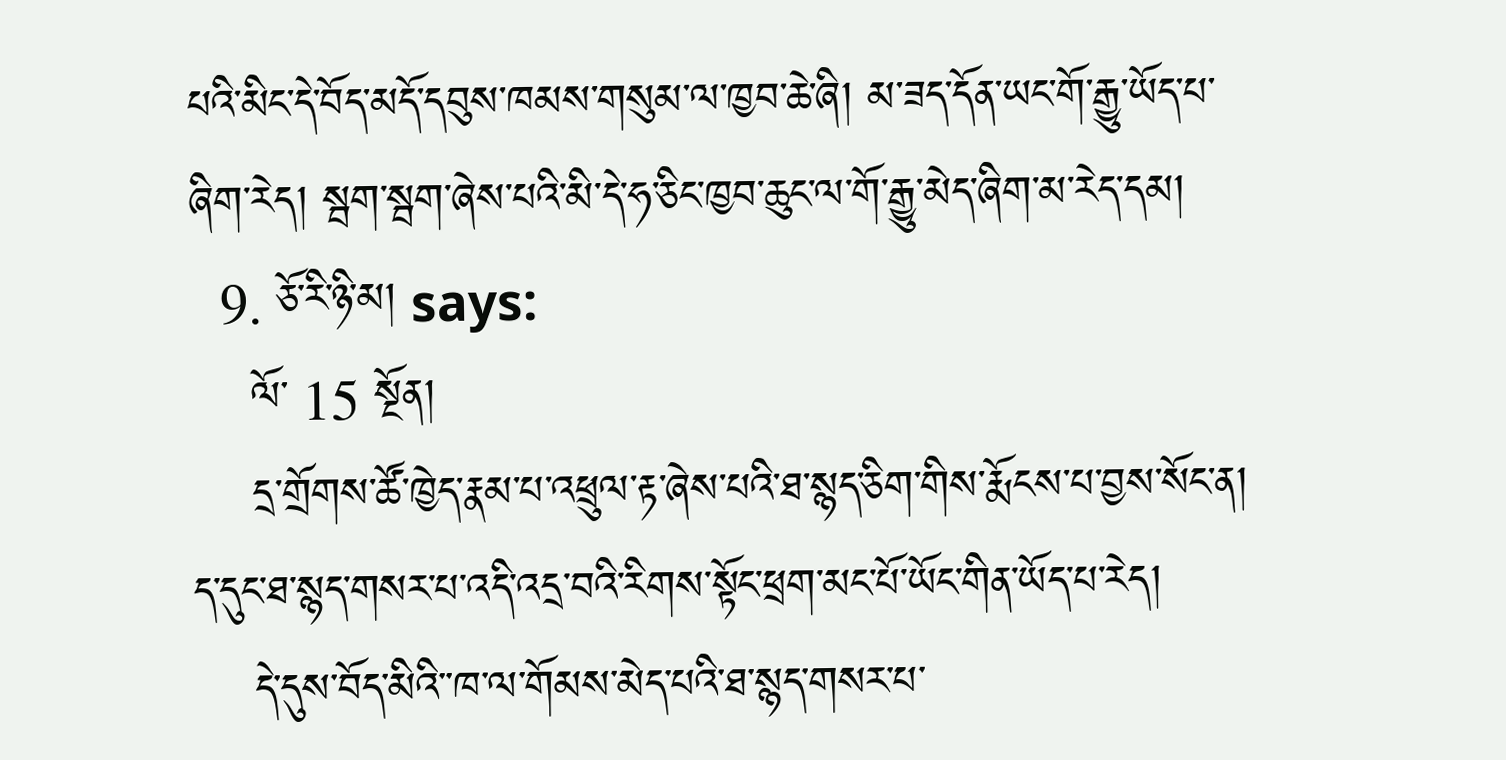པའི་མིང་དེ་བོད་མདོ་དབུས་ཁམས་གསུམ་ལ་ཁྱབ་ཆེ་ཞི། མ་ཟད་དོན་ཡང་གོ་རྒྱུ་ཡོད་པ་ཞིག་རེད། སྦག་སྦག་ཞེས་པའི་མི་དེ་ཧ་ཅིང་ཁྱབ་ཆུང་ལ་གོ་རྒྱུ་མེད་ཞིག་མ་རེད་དམ།
  9. ཅོ་རི་ཉི་མ། says:
    ལོ་ 15 སྔོན།
    དྲ་གྲོགས་ཚོ་ཁྱེད་རྣམ་པ་འཕྲུལ་རྟ་ཞེས་པའི་ཐ་སྙད་ཅིག་གིས་རྨོངས་པ་བྱས་སོང་ན། ད་དུང་ཐ་སྙད་གསར་པ་འདི་འདྲ་བའི་རིགས་སྟོང་ཕྲག་མང་པོ་ཡོང་གིན་ཡོད་པ་རེད།
    དེ་དུས་བོད་མིའི་་ཁ་ལ་གོམས་མེད་པའི་ཐ་སྙད་གསར་པ་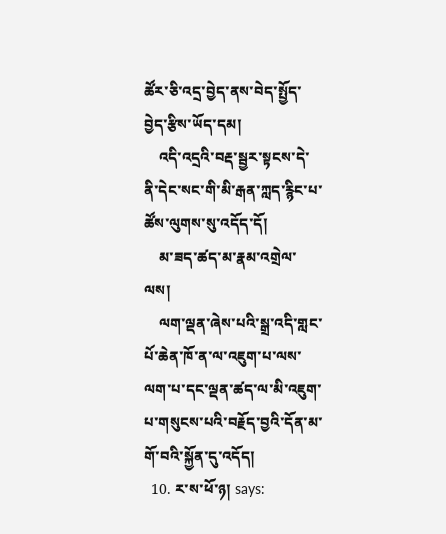ཚོར་ཅི་འདྲ་བྱེད་ནས་བེད་སྤྱོད་བྱེད་རྩིས་ཡོད་དམ།
    འདི་འདྲའི་བརྡ་སྦྱར་སྟངས་དེ་ནི་དེང་སང་གི་མི་རྒན་ཀླད་རྙིང་པ་ཚོས་ལུགས་སུ་འདོད་དོ།
    མ་ཟད་ཚད་མ་རྣམ་འགྲེལ་ལས།
    ལག་ལྡན་ཞེས་པའི་སྒྲ་འདི་གླང་པོ་ཆེན་ཁོ་ན་ལ་འཇུག་པ་ལས་ལག་པ་དང་ལྡན་ཚད་ལ་མི་འཇུག་པ་གསུངས་པའི་བརྗོད་བྱའི་དོན་མ་གོ་བའི་སྐྱོན་དུ་འདོད།
  10. ར་ས་ཕོ་ཉ། says: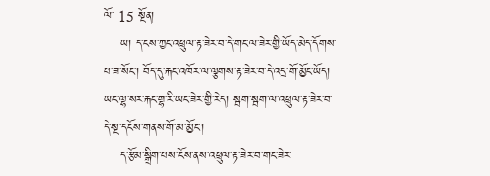ལོ་ 15 སྔོན།
    ཡ། ད་ངས་ཀྱང་འཕྲུལ་རྟ་ཟེར་བ་དེ་གང་ལ་ཟེར་གྱི་ཡོད་མེད་དོགས་པ་ཟ་སོང་། བོད་དུ་རྐང་འཁོར་ལ་ལྕགས་རྟ་ཟེར་བ་དེ་འདྲ་གོ་མྱོང་ཡོད། ཡང་ལྷ་སར་རྐང་གྷ་རི་ཡང་ཟེར་གྱི་རེད། སྦག་སྦག་ལ་འཕྲུལ་རྟ་ཟེར་བ་དེ་སྔ་དངོས་གནས་གོ་མ་མྱོང་།
    ད་རྩོམ་སྒྲིག་པས་ངོས་ནས་འཕྲུལ་རྟ་ཟེར་བ་གང་ཟེར་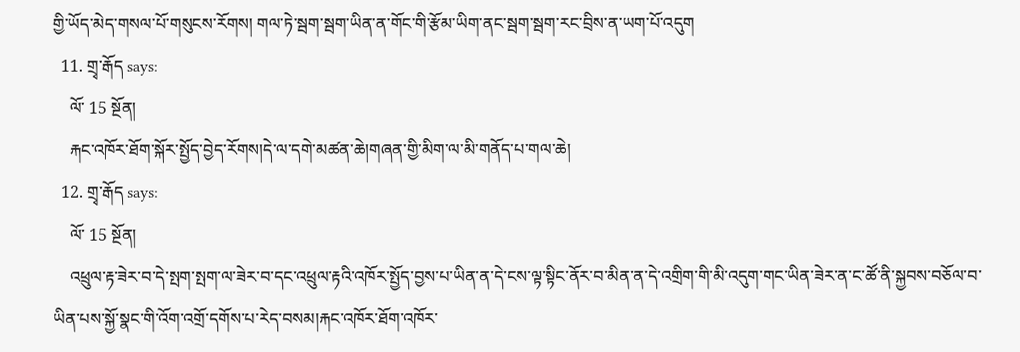གྱི་ཡོད་མེད་གསལ་པོ་གསུངས་རོགས། གལ་ཏེ་སྦག་སྦག་ཡིན་ན་གོང་གི་རྩོམ་ཡིག་ནང་སྦག་སྦག་རང་བྲིས་ན་ཡག་པོ་འདུག
  11. གྲྭ་རྒོད says:
    ལོ་ 15 སྔོན།
    རྐང་འཁོར་ཐོག་སྐོར་སྤྱོད་བྱེད་རོགས།དེ་ལ་དགེ་མཚན་ཆེ།གཞན་གྱི་མིག་ལ་མི་གནོད་པ་གལ་ཆེ།
  12. གྲྭ་རྒོད says:
    ལོ་ 15 སྔོན།
    འཕྲུལ་རྟ་ཟེར་བ་དེ་སྤག་སྤག་ལ་ཟེར་བ་དང་འཕྲུལ་རྟའི་འཁོར་སྤྱོད་བྱས་པ་ཡིན་ན་དེ་ངས་ལྟ་སྟིང་ནོར་བ་མིན་ན་དེ་འགྲིག་གི་མི་འདུག་གང་ཡིན་ཟེར་ན་ང་ཚོ་ནི་སྐྱབས་བཅོལ་བ་ཡིན་པས་སྐྱོ་སྣང་གི་འོག་འགྲོ་དགོས་པ་རེད་བསམ།རྐང་འཁོར་ཐོག་འཁོར་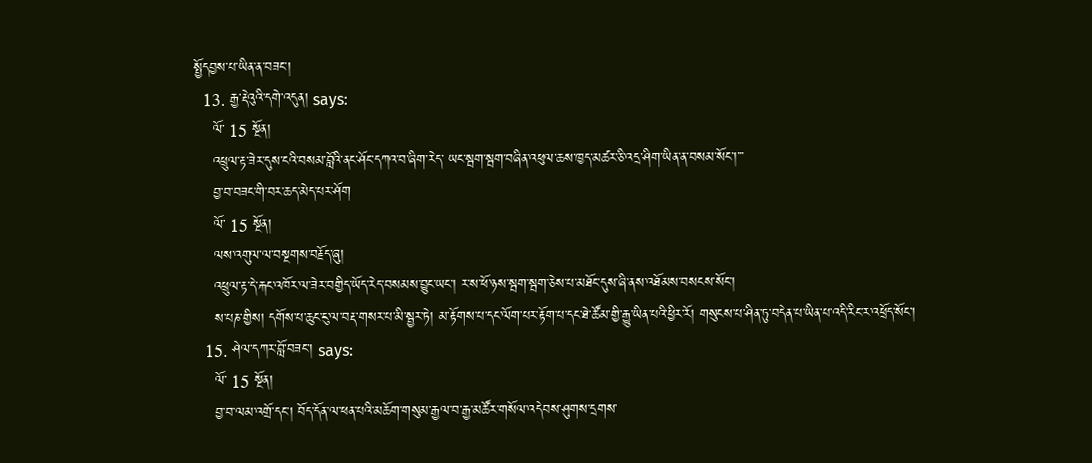སྤྱོདབྱས་པ་ཡིན་ན་བཟང་།
  13. རྒྱ་རྡེའུའི་དགེ་འདུན། says:
    ལོ་ 15 སྔོན།
    འཕྲུལ་རྟ་ཟེར་དུས་ངའི་བསམ་བློའི་ནང་ཤོང་དཀའ་བ་ཞིག་རེད་ ཡང་སྦག་སྦག་བཞིན་འཕུལ་ཆས་ཁྱད་མཚར་ཅི་འདྲ་ཤིག་ཡིན་ན་བསམ་སོང་།་་་
    བྱ་བ་བཟང་གི་བར་ཆད་མེད་པར་ཤོག
    ལོ་ 15 སྔོན།
    ལས་འགུལ་ལ་བསྔགས་བརྗོད་ཞུ།
    འཕྲུལ་རྟ་དེ་རྐང་འཁོར་ལ་ཟེར་བགྱིད་ཡོད་རེད་བསམས་བྱུང་ཡང་། ར་ས་ཕོ་ཉས་སྦག་སྦག་ཅེས་པ་མཐོང་དུས་ཞི་ནས་འཐོམས་བསངས་སོང་།
    ས་པཎ་གྱིས། དགོས་པ་ཆུང་ངུ་ལ་བརྡ་གསར་པ་མི་སྦྱར་ཏེ། མ་རྟོགས་པ་དང་ལོག་པར་རྟོག་པ་དང་ཐེ་ཚོམ་གྱི་རྒྱུ་ཡིན་པའི་ཕྱིར་རོ། གསུངས་པ་ཤིན་ཏུ་བདེན་པ་ཡིན་པ་འདི་རིང་ར་འཕྲོད་སོང་།
  15. ཤེལ་དཀར་བློ་བཟང་། says:
    ལོ་ 15 སྔོན།
    བྱ་བ་ལམ་འགྲོ་དང་། བོད་དོན་ལ་ཕན་པའི་མཆོག་གསུམ་རྒྱལ་བ་རྒྱ་མཚོར་གསོལ་འདེབས་ཤུགས་དྲགས་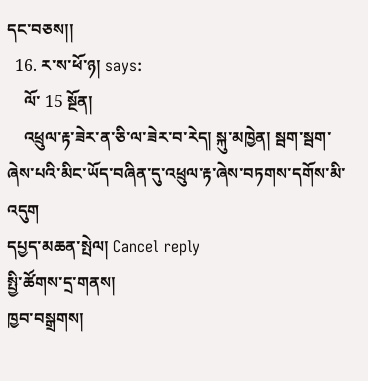དང་བཅས།།
  16. ར་ས་ཕོ་ཉ། says:
    ལོ་ 15 སྔོན།
    འཕྲུལ་རྟ་ཟེར་ན་ཅི་ལ་ཟེར་བ་རེད། སྐུ་མཁྱེན། སྦག་སྦག་ཞེས་པའི་མིང་ཡོད་བཞིན་དུ་འཕྲུལ་རྟ་ཞེས་བཏགས་དགོས་མི་འདུག
དཔྱད་མཆན་སྤེལ། Cancel reply
སྤྱི་ཚོགས་དྲ་གནས།
ཁྱབ་བསྒྲགས།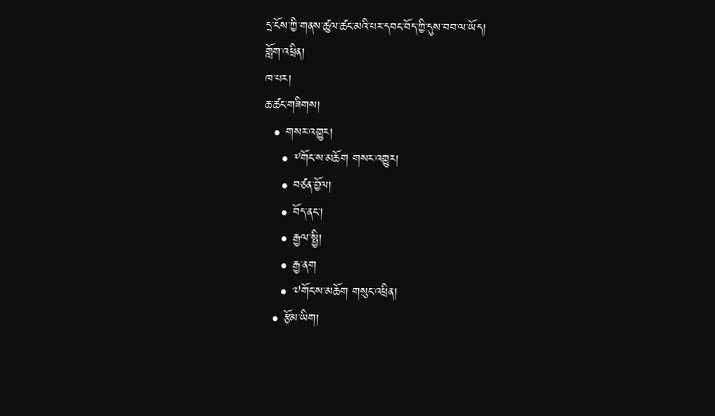དྲ་ངོས་ཀྱི་གནས་ཚུལ་ཚང་མའི་པར་དབང་བོད་ཀྱི་དུས་བབ་ལ་ཡོད།
གློག་འཕྲིན།
ཁ་པར།
ཆ་ཚང་གཟིགས།
  • གསར་འགྱུར།
    • ༸གོང་ས་མཆོག གསར་འགྱུར།
    • བཙན་བྱོལ།
    • བོད་ནང་།
    • རྒྱལ་སྤྱི།
    • རྒྱ་ནག
    • ༧གོང་ས་མཆོག གསུང་འཕྲིན།
  • རྩོམ་ཡིག།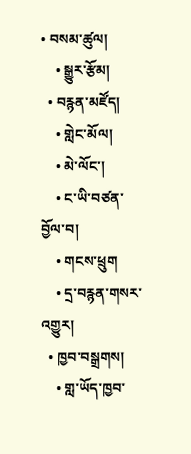• བསམ་ཚུལ།
    • སྒྱུར་རྩོམ།
  • བརྙན་མཛོད།
    • གླེང་མོལ།
    • མེ་ལོང་།
    • ང་ཡི་བཙན་བྱོལ་བ།
    • གངས་ཕྲུག
    • དྲ་བརྙན་གསར་འགྱུར།
  • ཁྱབ་བསྒྲགས།
    • གླ་ཡོད་ཁྱབ་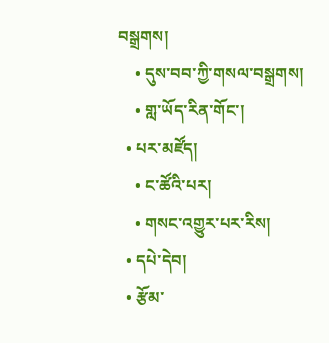བསྒྲགས།
    • དུས་བབ་ཀྱི་གསལ་བསྒྲགས།
    • གླ་ཡོད་རིན་གོང་།
  • པར་མཛོད།
    • ང་ཚོའི་པར།
    • གསང་འགྱུར་པར་རིས།
  • དཔེ་དེབ།
  • རྩོམ་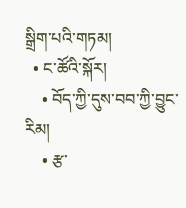སྒྲིག་པའི་གཏམ།
  • ང་ཚོའི་སྐོར།
    • བོད་ཀྱི་དུས་བབ་ཀྱི་བྱུང་རིམ།
    • རྩ་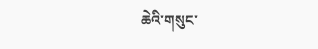ཆེའི་གསུང་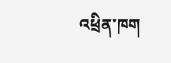འཕྲིན་ཁག